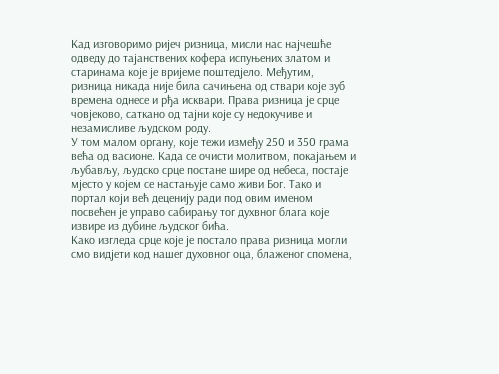Кад изговоримо ријеч ризница, мисли нас најчешће одведу до тајанствених кофера испуњених златом и старинама које је вријеме поштедјело. Међутим, ризница никада није била сачињена од ствари које зуб времена однесе и рђа исквари. Права ризница је срце човјеково, саткано од тајни које су недокучиве и незамисливе људском роду.
У том малом органу, које тежи између 250 и 350 грама већа од васионе. Када се очисти молитвом, покајањем и љубављу, људско срце постане шире од небеса, постаје мјесто у којем се настањује само живи Бог. Тако и портал који већ деценију ради под овим именом посвећен је управо сабирању тог духвног блага које извире из дубине људског бића.
Како изгледа срце које је постало права ризница могли смо видјети код нашег духовног оца, блаженог спомена,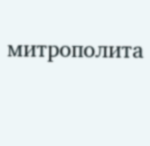митрополита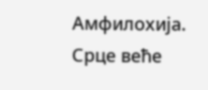Амфилохија. Срце веће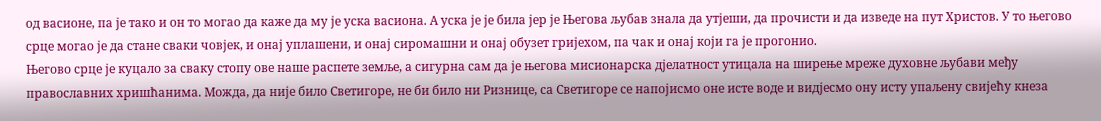од васионе, па је тако и он то могао да каже да му је уска васиона. А уска је је била јер је Његова љубав знала да утјеши, да прочисти и да изведе на пут Христов. У то његово срце могао је да стане сваки човјек, и онај уплашени, и онај сиромашни и онај обузет гријехом, па чак и онај који га је прогонио.
Његово срце је куцало за сваку стопу ове наше распете земље, а сигурна сам да је његова мисионарска дјелатност утицала на ширење мреже духовне љубави међу православних хришћанима. Можда, да није било Светигоре, не би било ни Ризнице, са Светигоре се напојисмо оне исте воде и видјесмо ону исту упаљену свијећу кнеза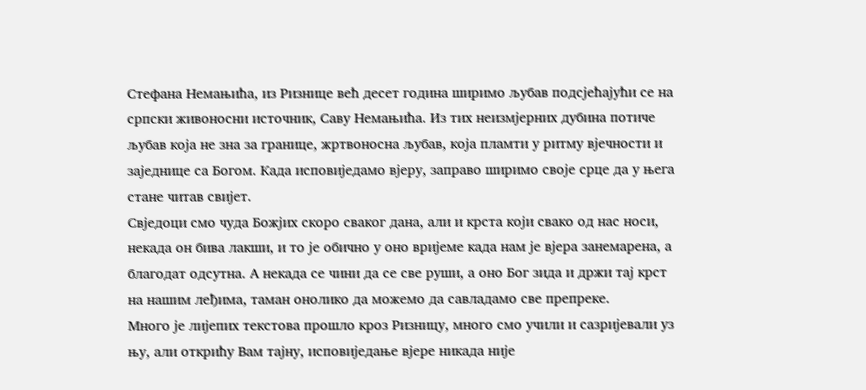Стефана Немањића, из Ризнице већ десет година ширимо љубав подсјећајући се на српски живоносни источник, Саву Немањића. Из тих неизмјерних дубина потиче љубав која не зна за границе, жртвоносна љубав, која пламти у ритму вјечности и заједнице са Богом. Када исповиједамо вјеру, заправо ширимо своје срце да у њега стане читав свијет.
Свједоци смо чуда Божјих скоро сваког дана, али и крста који свако од нас носи, некада он бива лакши, и то је обично у оно вријеме када нам је вјера занемарена, а благодат одсутна. А некада се чини да се све руши, а оно Бог зида и држи тај крст на нашим леђима, таман онолико да можемо да савладамо све препреке.
Много је лијепих текстова прошло кроз Ризницу, много смо учили и сазријевали уз њу, али открићу Вам тајну, исповиједање вјере никада није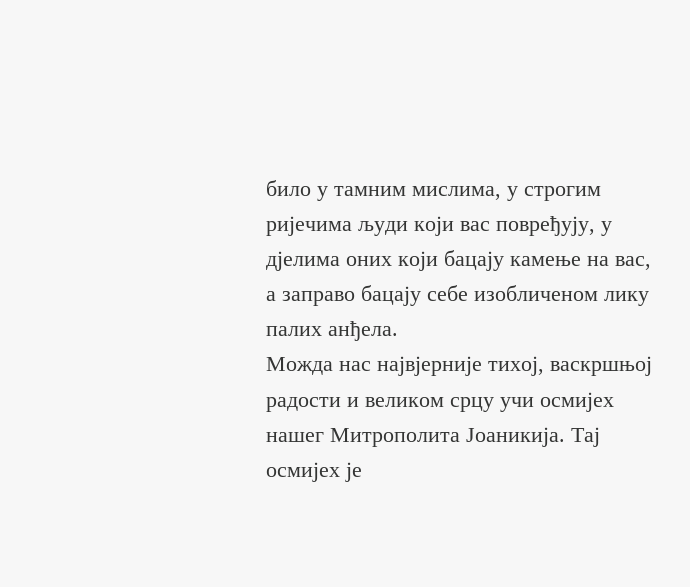било у тамним мислима, у строгим ријечима људи који вас повређују, у дјелима оних који бацају камење на вас, а заправо бацају себе изобличеном лику палих анђела.
Можда нас највјерније тихој, васкршњој радости и великом срцу учи осмијех нашег Митрополита Јоаникија. Тај осмијех је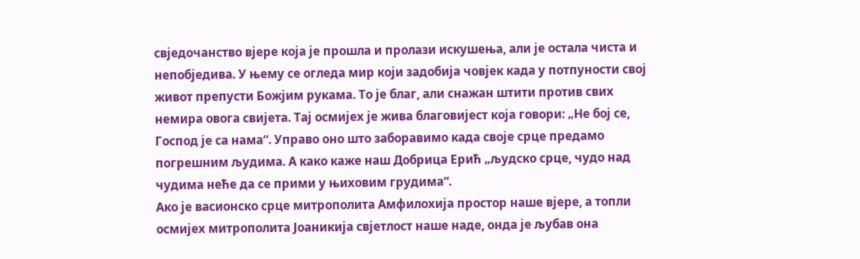свједочанство вјере која је прошла и пролази искушења, али је остала чиста и непобједива. У њему се огледа мир који задобија човјек када у потпуности свој живот препусти Божјим рукама. То је благ, али снажан штити против свих немира овога свијета. Тај осмијех је жива благовијест која говори: „Не бој се, Господ је са нама“. Управо оно што заборавимо када своје срце предамо погрешним људима. А како каже наш Добрица Ерић „људско срце, чудо над чудима неће да се прими у њиховим грудима“.
Ако је васионско срце митрополита Амфилохија простор наше вјере, а топли осмијех митрополита Јоаникија свјетлост наше наде, онда је љубав она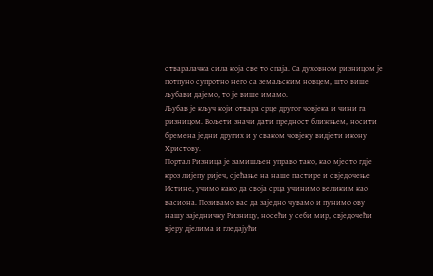стваралачка сила која све то спаја. Са духовном ризницом је потпуно супротно него са земаљским новцем, што више љубави дајемо, то је више имамо.
Љубав је кључ који отвара срце другог човјека и чини га ризницом. Вољети значи дати предност ближњем, носити бремена једни других и у сваком човјеку видјети икону Христову.
Портал Ризница је замишљен управо тако, као мјесто гдје кроз лијепу ријеч, сјећање на наше пастире и свједочење Истине, учимо како да своја срца учинимо великим као васиона. Позивамо вас да заједно чувамо и пунимо ову нашу заједничку Ризницу, носећи у себи мир, свједочећи вјеру дјелима и гледајући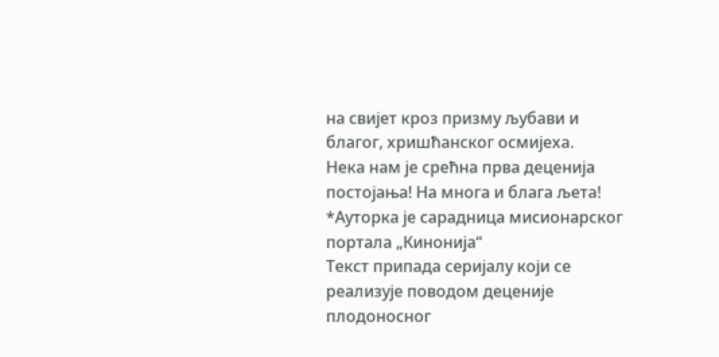на свијет кроз призму љубави и благог, хришћанског осмијеха.
Нека нам је срећна прва деценија постојања! На многа и блага љета!
*Ауторка је сарадница мисионарског портала „Кинонија“
Текст припада серијалу који се реализује поводом деценије плодоносног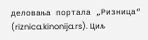деловања портала „Ризница“ (riznica.kinonija.rs). Циљ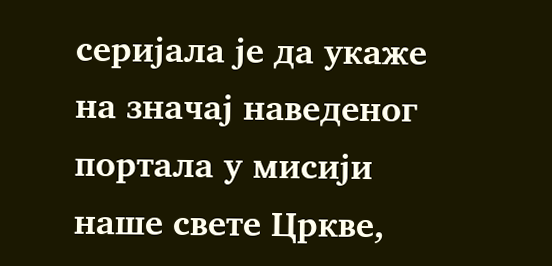серијала је да укаже на значај наведеног портала у мисији наше свете Цркве,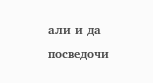али и да посведочи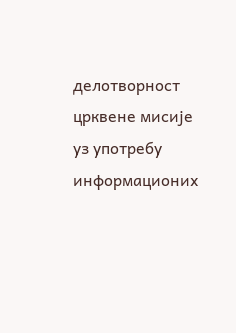делотворност црквене мисије уз употребу информационих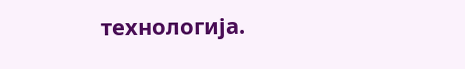технологија.